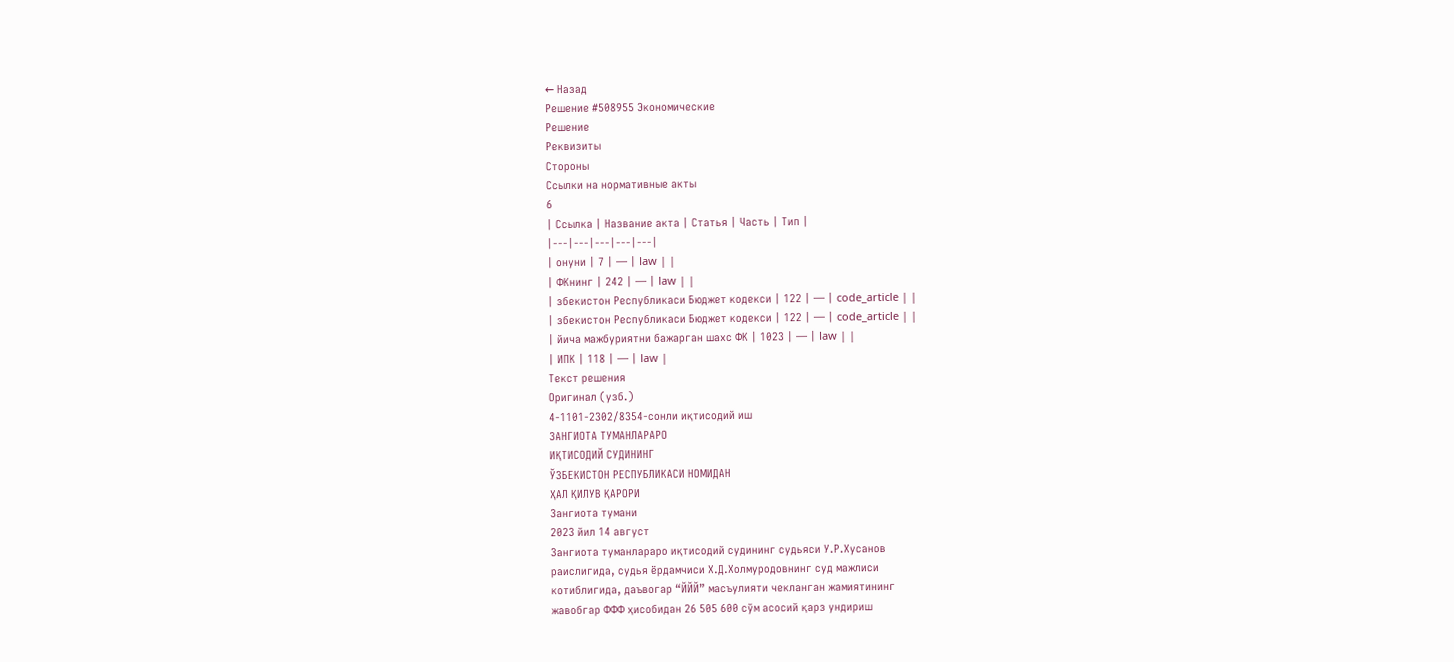← Назад
Решение #508955 Экономические
Решение
Реквизиты
Стороны
Ссылки на нормативные акты
6
| Ссылка | Название акта | Статья | Часть | Тип |
|---|---|---|---|---|
| онуни | 7 | — | law | |
| ФКнинг | 242 | — | law | |
| збекистон Республикаси Бюджет кодекси | 122 | — | code_article | |
| збекистон Республикаси Бюджет кодекси | 122 | — | code_article | |
| йича мажбуриятни бажарган шахс ФК | 1023 | — | law | |
| ИПК | 118 | — | law |
Текст решения
Оригинал (узб.)
4-1101-2302/8354-сонли иқтисодий иш
ЗАНГИОТА ТУМАНЛАРАРО
ИҚТИСОДИЙ СУДИНИНГ
ЎЗБЕКИСТОН РЕСПУБЛИКАСИ НОМИДАН
ҲАЛ ҚИЛУВ ҚАРОРИ
Зангиота тумани
2023 йил 14 август
Зангиота туманлараро иқтисодий судининг судьяси У.Р.Хусанов
раислигида, судья ёрдамчиси Х.Д.Холмуродовнинг суд мажлиси
котиблигида, даъвогар “ЙЙЙ” масъулияти чекланган жамиятининг
жавобгар ФФФ ҳисобидан 26 505 600 сўм асосий қарз ундириш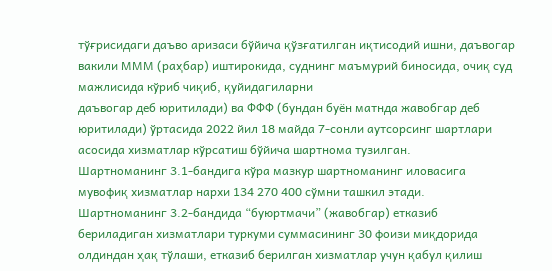тўғрисидаги даъво аризаси бўйича қўзғатилган иқтисодий ишни, даъвогар
вакили МММ (раҳбар) иштирокида, суднинг маъмурий биносида, очиқ суд
мажлисида кўриб чиқиб, қуйидагиларни
даъвогар деб юритилади) ва ФФФ (бундан буён матнда жавобгар деб
юритилади) ўртасида 2022 йил 18 майда 7-сонли аутсорсинг шартлари
асосида хизматлар кўрсатиш бўйича шартнома тузилган.
Шартноманинг 3.1-бандига кўра мазкур шартноманинг иловасига
мувофиқ хизматлар нархи 134 270 400 сўмни ташкил этади.
Шартноманинг 3.2-бандида “буюртмачи” (жавобгар) етказиб
бериладиган хизматлари туркуми суммасининг 30 фоизи миқдорида
олдиндан ҳақ тўлаши, етказиб берилган хизматлар учун қабул қилиш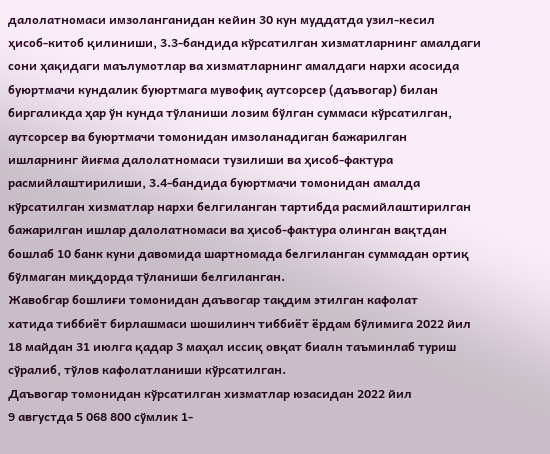далолатномаси имзоланганидан кейин 30 кун муддатда узил-кесил
ҳисоб-китоб қилиниши, 3.3-бандида кўрсатилган хизматларнинг амалдаги
сони ҳақидаги маълумотлар ва хизматларнинг амалдаги нархи асосида
буюртмачи кундалик буюртмага мувофиқ аутсорсер (даъвогар) билан
биргаликда ҳар ўн кунда тўланиши лозим бўлган суммаси кўрсатилган,
аутсорсер ва буюртмачи томонидан имзоланадиган бажарилган
ишларнинг йиғма далолатномаси тузилиши ва ҳисоб-фактура
расмийлаштирилиши, 3.4-бандида буюртмачи томонидан амалда
кўрсатилган хизматлар нархи белгиланган тартибда расмийлаштирилган
бажарилган ишлар далолатномаси ва ҳисоб-фактура олинган вақтдан
бошлаб 10 банк куни давомида шартномада белгиланган суммадан ортиқ
бўлмаган миқдорда тўланиши белгиланган.
Жавобгар бошлиғи томонидан даъвогар тақдим этилган кафолат
хатида тиббиёт бирлашмаси шошилинч тиббиёт ёрдам бўлимига 2022 йил
18 майдан 31 июлга қадар 3 маҳал иссиқ овқат биалн таъминлаб туриш
сўралиб, тўлов кафолатланиши кўрсатилган.
Даъвогар томонидан кўрсатилган хизматлар юзасидан 2022 йил
9 августда 5 068 800 сўмлик 1-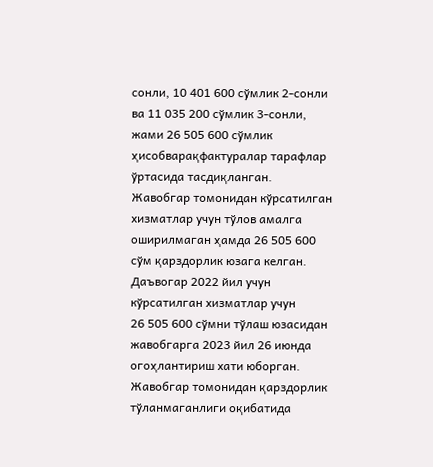сонли, 10 401 600 сўмлик 2-сонли
ва 11 035 200 сўмлик 3-сонли, жами 26 505 600 сўмлик ҳисобварақфактуралар тарафлар ўртасида тасдиқланган.
Жавобгар томонидан кўрсатилган хизматлар учун тўлов амалга
оширилмаган ҳамда 26 505 600 сўм қарздорлик юзага келган.
Даъвогар 2022 йил учун кўрсатилган хизматлар учун
26 505 600 сўмни тўлаш юзасидан жавобгарга 2023 йил 26 июнда
огоҳлантириш хати юборган.
Жавобгар томонидан қарздорлик тўланмаганлиги оқибатида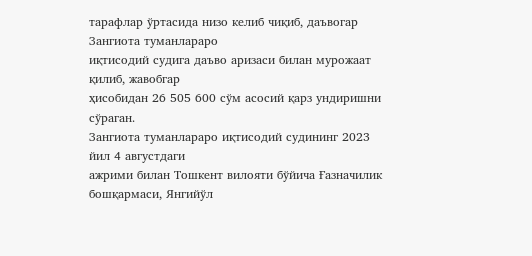тарафлар ўртасида низо келиб чиқиб, даъвогар Зангиота туманлараро
иқтисодий судига даъво аризаси билан мурожаат қилиб, жавобгар
ҳисобидан 26 505 600 сўм асосий қарз ундиришни сўраган.
Зангиота туманлараро иқтисодий судининг 2023 йил 4 августдаги
ажрими билан Тошкент вилояти бўйича Ғазначилик бошқармаси, Янгийўл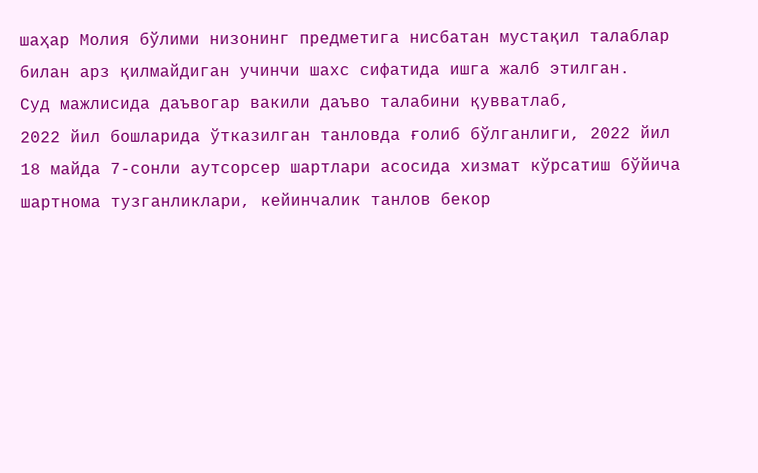шаҳар Молия бўлими низонинг предметига нисбатан мустақил талаблар
билан арз қилмайдиган учинчи шахс сифатида ишга жалб этилган.
Суд мажлисида даъвогар вакили даъво талабини қувватлаб,
2022 йил бошларида ўтказилган танловда ғолиб бўлганлиги, 2022 йил
18 майда 7-сонли аутсорсер шартлари асосида хизмат кўрсатиш бўйича
шартнома тузганликлари, кейинчалик танлов бекор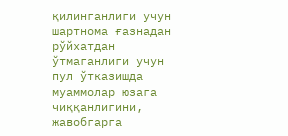қилинганлиги учун
шартнома ғазнадан рўйхатдан ўтмаганлиги учун пул ўтказишда
муаммолар юзага чиққанлигини, жавобгарга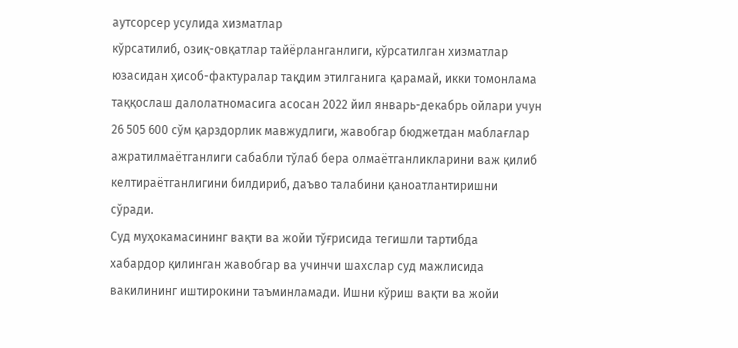аутсорсер усулида хизматлар
кўрсатилиб, озиқ-овқатлар тайёрланганлиги, кўрсатилган хизматлар
юзасидан ҳисоб-фактуралар тақдим этилганига қарамай, икки томонлама
таққослаш далолатномасига асосан 2022 йил январь-декабрь ойлари учун
26 505 600 сўм қарздорлик мавжудлиги, жавобгар бюджетдан маблағлар
ажратилмаётганлиги сабабли тўлаб бера олмаётганликларини важ қилиб
келтираётганлигини билдириб, даъво талабини қаноатлантиришни
сўради.
Суд муҳокамасининг вақти ва жойи тўғрисида тегишли тартибда
хабардор қилинган жавобгар ва учинчи шахслар суд мажлисида
вакилининг иштирокини таъминламади. Ишни кўриш вақти ва жойи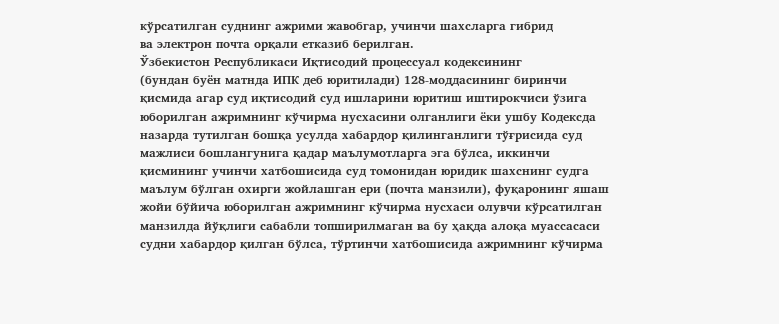кўрсатилган суднинг ажрими жавобгар, учинчи шахсларга гибрид
ва электрон почта орқали етказиб берилган.
Ўзбекистон Республикаси Иқтисодий процессуал кодексининг
(бундан буён матнда ИПК деб юритилади) 128-моддасининг биринчи
қисмида агар суд иқтисодий суд ишларини юритиш иштирокчиси ўзига
юборилган ажримнинг кўчирма нусхасини олганлиги ёки ушбу Кодексда
назарда тутилган бошқа усулда хабардор қилинганлиги тўғрисида суд
мажлиси бошлангунига қадар маълумотларга эга бўлса, иккинчи
қисмининг учинчи хатбошисида суд томонидан юридик шахснинг судга
маълум бўлган охирги жойлашган ери (почта манзили), фуқаронинг яшаш
жойи бўйича юборилган ажримнинг кўчирма нусхаси олувчи кўрсатилган
манзилда йўқлиги сабабли топширилмаган ва бу ҳақда алоқа муассасаси
судни хабардор қилган бўлса, тўртинчи хатбошисида ажримнинг кўчирма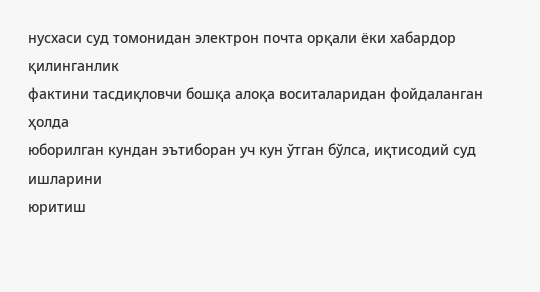нусхаси суд томонидан электрон почта орқали ёки хабардор қилинганлик
фактини тасдиқловчи бошқа алоқа воситаларидан фойдаланган ҳолда
юборилган кундан эътиборан уч кун ўтган бўлса, иқтисодий суд ишларини
юритиш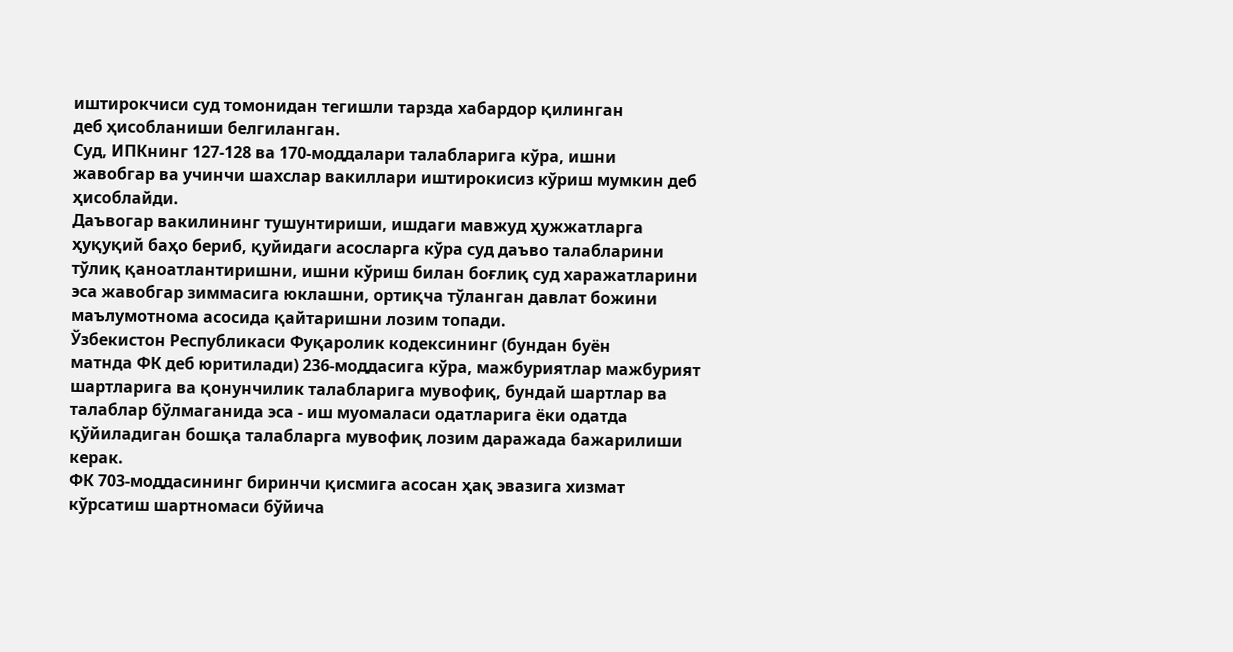иштирокчиси суд томонидан тегишли тарзда хабардор қилинган
деб ҳисобланиши белгиланган.
Суд, ИПКнинг 127-128 ва 170-моддалари талабларига кўра, ишни
жавобгар ва учинчи шахслар вакиллари иштирокисиз кўриш мумкин деб
ҳисоблайди.
Даъвогар вакилининг тушунтириши, ишдаги мавжуд ҳужжатларга
ҳуқуқий баҳо бериб, қуйидаги асосларга кўра суд даъво талабларини
тўлиқ қаноатлантиришни, ишни кўриш билан боғлиқ суд харажатларини
эса жавобгар зиммасига юклашни, ортиқча тўланган давлат божини
маълумотнома асосида қайтаришни лозим топади.
Ўзбекистон Республикаси Фуқаролик кодексининг (бундан буён
матнда ФК деб юритилади) 236-моддасига кўра, мажбуриятлар мажбурият
шартларига ва қонунчилик талабларига мувофиқ, бундай шартлар ва
талаблар бўлмаганида эса - иш муомаласи одатларига ёки одатда
қўйиладиган бошқа талабларга мувофиқ лозим даражада бажарилиши
керак.
ФК 703-моддасининг биринчи қисмига асосан ҳақ эвазига хизмат
кўрсатиш шартномаси бўйича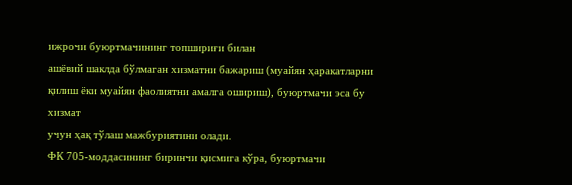ижрочи буюртмачининг топшириғи билан
ашёвий шаклда бўлмаган хизматни бажариш (муайян ҳаракатларни
қилиш ёки муайян фаолиятни амалга ошириш), буюртмачи эса бу хизмат
учун ҳақ тўлаш мажбуриятини олади.
ФК 705-моддасининг биринчи қисмига кўра, буюртмачи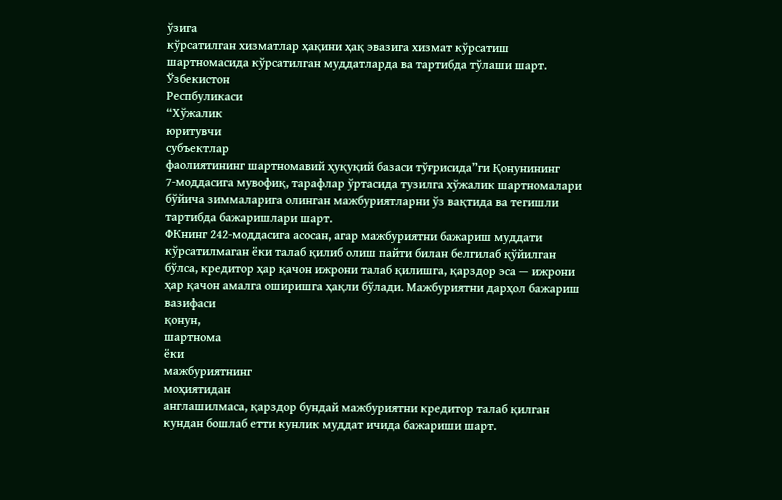ўзига
кўрсатилган хизматлар ҳақини ҳақ эвазига хизмат кўрсатиш
шартномасида кўрсатилган муддатларда ва тартибда тўлаши шарт.
Ўзбекистон
Респбуликаси
“Хўжалик
юритувчи
субъектлар
фаолиятининг шартномавий ҳуқуқий базаси тўғрисида”ги Қонунининг
7-моддасига мувофиқ, тарафлар ўртасида тузилга хўжалик шартномалари
бўйича зиммаларига олинган мажбуриятларни ўз вақтида ва тегишли
тартибда бажаришлари шарт.
ФКнинг 242-моддасига асосан, агар мажбуриятни бажариш муддати
кўрсатилмаган ёки талаб қилиб олиш пайти билан белгилаб қўйилган
бўлса, кредитор ҳар қачон ижрони талаб қилишга, қарздор эса — ижрони
ҳар қачон амалга оширишга ҳақли бўлади. Мажбуриятни дарҳол бажариш
вазифаси
қонун,
шартнома
ёки
мажбуриятнинг
моҳиятидан
англашилмаса, қарздор бундай мажбуриятни кредитор талаб қилган
кундан бошлаб етти кунлик муддат ичида бажариши шарт.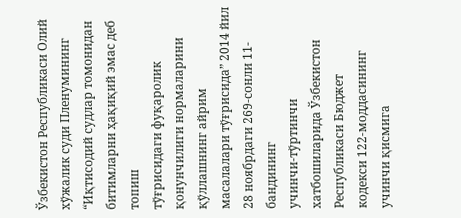Ўзбекистон Республикаси Олий хўжалик суди Пленумининг
“Иқтисодий судлар томонидан битимларни ҳақиқий эмас деб топиш
тўғрисидаги фуқаролик қонунчилиги нормаларини қўллашнинг айрим
масалалари тўғрисида” 2014 йил 28 ноябрдаги 269-сонли 11-бандининг
учинчи-тўртинчи хатбошиларида Ўзбекистон Республикаси Бюджет
кодекси 122-моддасининг учинчи қисмига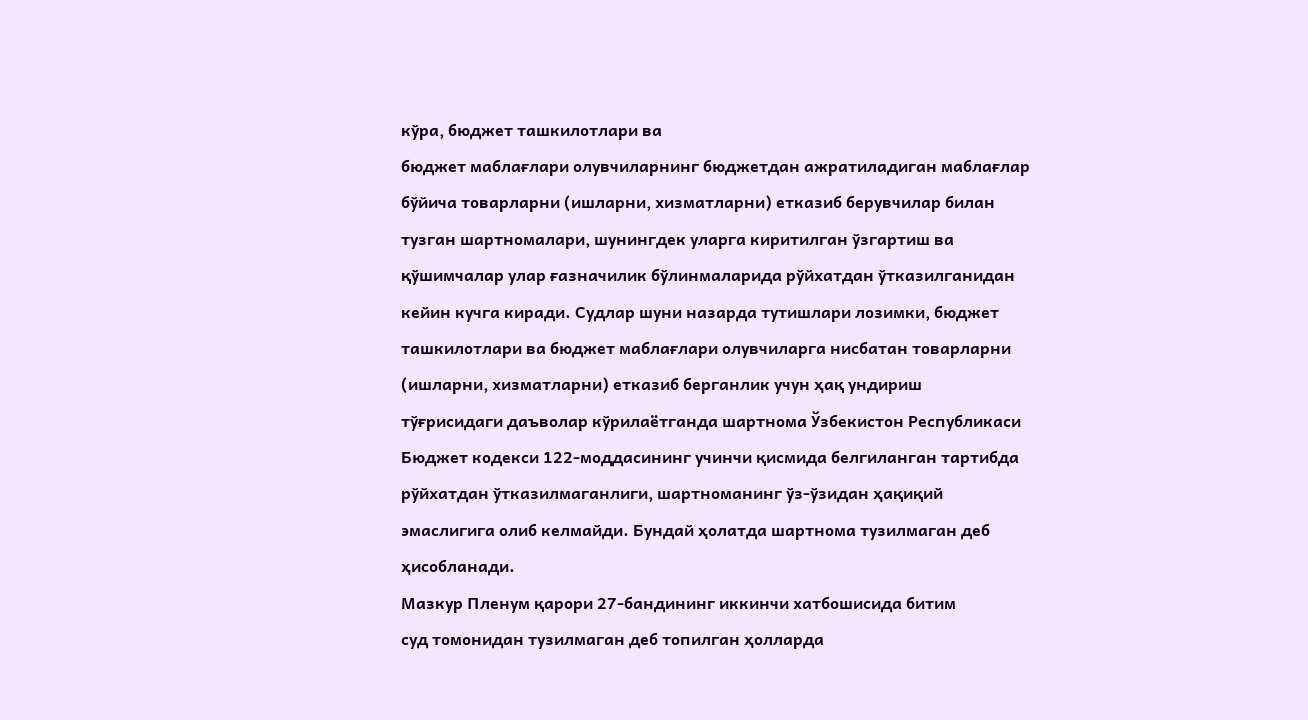кўра, бюджет ташкилотлари ва
бюджет маблағлари олувчиларнинг бюджетдан ажратиладиган маблағлар
бўйича товарларни (ишларни, хизматларни) етказиб берувчилар билан
тузган шартномалари, шунингдек уларга киритилган ўзгартиш ва
қўшимчалар улар ғазначилик бўлинмаларида рўйхатдан ўтказилганидан
кейин кучга киради. Судлар шуни назарда тутишлари лозимки, бюджет
ташкилотлари ва бюджет маблағлари олувчиларга нисбатан товарларни
(ишларни, хизматларни) етказиб берганлик учун ҳақ ундириш
тўғрисидаги даъволар кўрилаётганда шартнома Ўзбекистон Республикаси
Бюджет кодекси 122-моддасининг учинчи қисмида белгиланган тартибда
рўйхатдан ўтказилмаганлиги, шартноманинг ўз-ўзидан ҳақиқий
эмаслигига олиб келмайди. Бундай ҳолатда шартнома тузилмаган деб
ҳисобланади.
Мазкур Пленум қарори 27-бандининг иккинчи хатбошисида битим
суд томонидан тузилмаган деб топилган ҳолларда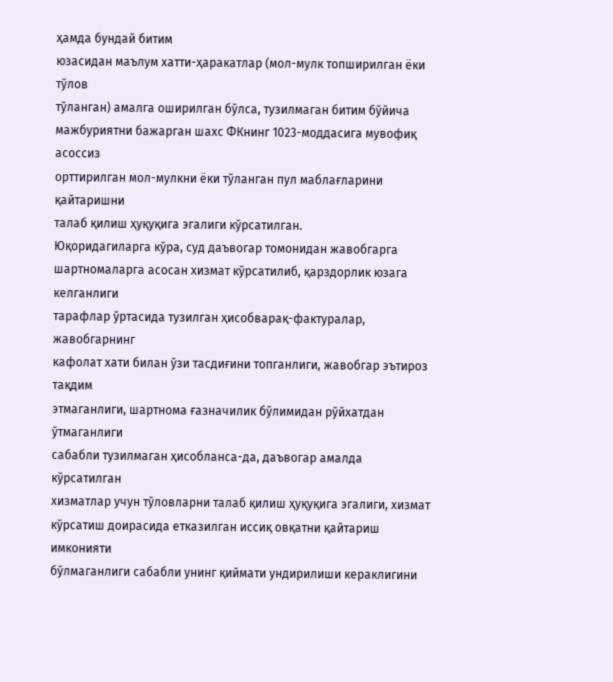ҳамда бундай битим
юзасидан маълум хатти-ҳаракатлар (мол-мулк топширилган ёки тўлов
тўланган) амалга оширилган бўлса, тузилмаган битим бўйича
мажбуриятни бажарган шахс ФКнинг 1023-моддасига мувофиқ асоссиз
орттирилган мол-мулкни ёки тўланган пул маблағларини қайтаришни
талаб қилиш ҳуқуқига эгалиги кўрсатилган.
Юқоридагиларга кўра, суд даъвогар томонидан жавобгарга
шартномаларга асосан хизмат кўрсатилиб, қарздорлик юзага келганлиги
тарафлар ўртасида тузилган ҳисобварақ-фактуралар, жавобгарнинг
кафолат хати билан ўзи тасдиғини топганлиги, жавобгар эътироз тақдим
этмаганлиги, шартнома ғазначилик бўлимидан рўйхатдан ўтмаганлиги
сабабли тузилмаган ҳисобланса-да, даъвогар амалда кўрсатилган
хизматлар учун тўловларни талаб қилиш ҳуқуқига эгалиги, хизмат
кўрсатиш доирасида етказилган иссиқ овқатни қайтариш имконияти
бўлмаганлиги сабабли унинг қиймати ундирилиши кераклигини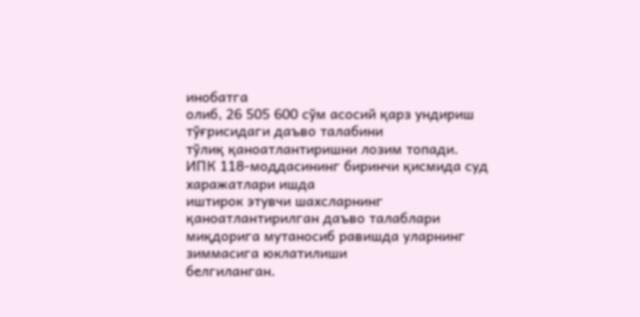инобатга
олиб, 26 505 600 сўм асосий қарз ундириш тўғрисидаги даъво талабини
тўлиқ қаноатлантиришни лозим топади.
ИПК 118-моддасининг биринчи қисмида суд харажатлари ишда
иштирок этувчи шахсларнинг қаноатлантирилган даъво талаблари
миқдорига мутаносиб равишда уларнинг зиммасига юклатилиши
белгиланган.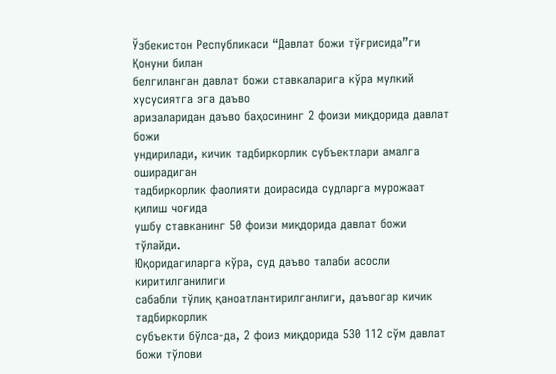Ўзбекистон Республикаси “Давлат божи тўғрисида”ги Қонуни билан
белгиланган давлат божи ставкаларига кўра мулкий хусусиятга эга даъво
аризаларидан даъво баҳосининг 2 фоизи миқдорида давлат божи
ундирилади, кичик тадбиркорлик субъектлари амалга оширадиган
тадбиркорлик фаолияти доирасида судларга мурожаат қилиш чоғида
ушбу ставканинг 50 фоизи миқдорида давлат божи тўлайди.
Юқоридагиларга кўра, суд даъво талаби асосли киритилганилиги
сабабли тўлиқ қаноатлантирилганлиги, даъвогар кичик тадбиркорлик
субъекти бўлса-да, 2 фоиз миқдорида 530 112 сўм давлат божи тўлови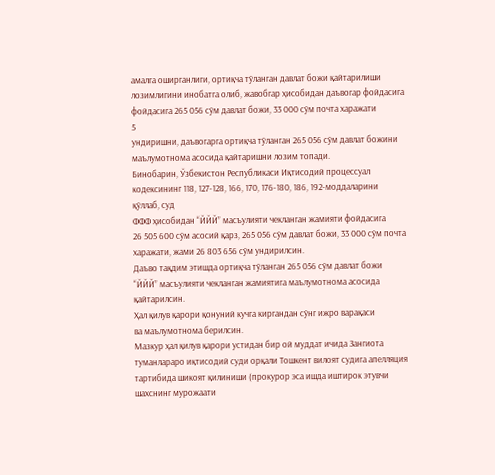амалга оширганлиги, ортиқча тўланган давлат божи қайтарилиши
лозимлигини инобатга олиб, жавобгар ҳисобидан даъвогар фойдасига
фойдасига 265 056 сўм давлат божи, 33 000 сўм почта харажати
5
ундиришни, даъвогарга ортиқча тўланган 265 056 сўм давлат божини
маълумотнома асосида қайтаришни лозим топади.
Бинобарин, Ўзбекистон Республикаси Иқтисодий процессуал
кодексининг 118, 127-128, 166, 170, 176-180, 186, 192-моддаларини
қўллаб, суд
ФФФ ҳисобидан “ЙЙЙ” масъулияти чекланган жамияти фойдасига
26 505 600 сўм асосий қарз, 265 056 сўм давлат божи, 33 000 сўм почта
харажати, жами 26 803 656 сўм ундирилсин.
Даъво тақдим этишда ортиқча тўланган 265 056 сўм давлат божи
“ЙЙЙ” масъулияти чекланган жамиятига маълумотнома асосида
қайтарилсин.
Ҳал қилув қарори қонуний кучга киргандан сўнг ижро варақаси
ва маълумотнома берилсин.
Мазкур ҳал қилув қарори устидан бир ой муддат ичида Зангиота
туманлараро иқтисодий суди орқали Тошкент вилоят судига апелляция
тартибида шикоят қилиниши (прокурор эса ишда иштирок этувчи
шахснинг мурожаати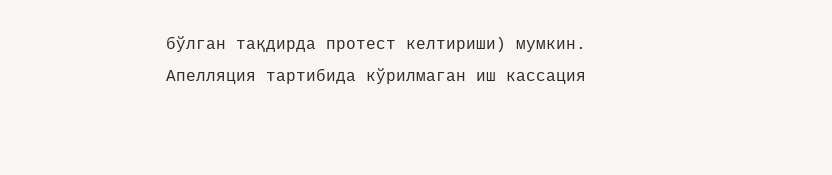бўлган тақдирда протест келтириши) мумкин.
Апелляция тартибида кўрилмаган иш кассация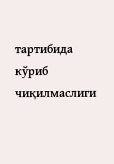тартибида кўриб
чиқилмаслиги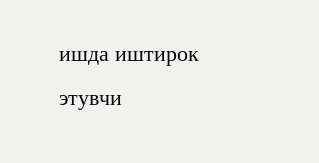ишда иштирок этувчи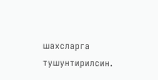шахсларга тушунтирилсин.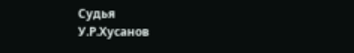Судья
У.Р.Хусанов